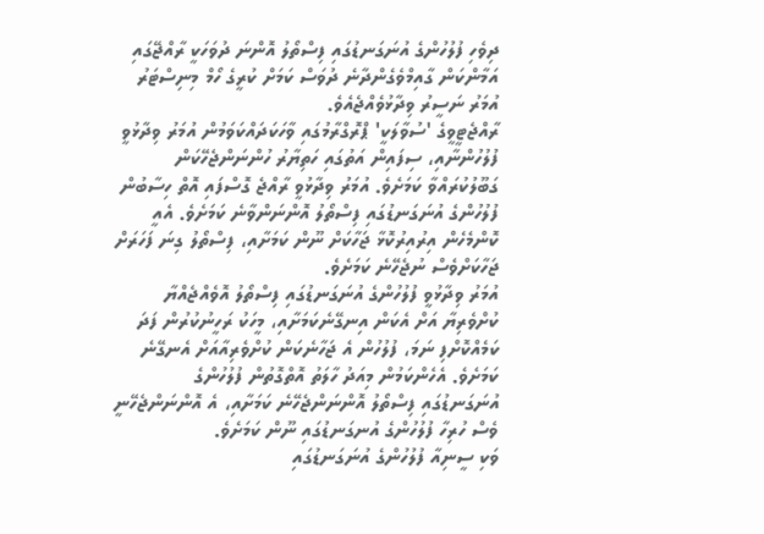ދިވެހި ފުލުހުންގެ އުނަގަނޑުގައި ފިސްތޯލު އޮންނަ ދުވަހަކީ ރާއްޖޭގައި އަމާންކަން ގާއިމްވެގެންދާނެ ދުވަސް ކަމަށް ކުރީގެ ހޯމް މިނިސްޓަރު އުމަރު ނަސީރު ވިދާޅުވެއްޖެއެވެ.
ރާއްޖެޓީވީގެ 'ސުވާލަކީ' ޕްރޮގްރާމުގައި ވާހަކަދައްކަވަމުން އުމަރު ވިދާޅުވީ ފުލުހުންނާއި، ސިފައިން އަތުގައި ހަތިޔާރު ހުންނަންޖެހޭކަން ގަބޫލުކުރައްވާ ކަމަށެވެ. އުމަރު ވިދާޅުވީ ރާއްޖެ ގޮސްފައި އޮތް ހިސާބުން ފުލުހުންގެ އުނަގަނޑުގައި ފިސްތޯލު އޮންނަންވާނެ ކަމަށެވެ. އެއީ ކޮންމެހެން އިރުއިރުކޮޅާ ޖަހާކަށް ނޫން ކަމަށާއި، ފިސްތޯލު ގިނަ ފަހަރަށް ޖަހާކަށްވެސް ނުޖެހޭނެ ކަމަށެވެ.
އުމަރު ވިދާޅުވީ ފުލުހުންގެ އުނަގަނޑުގައި ފިސްތޯލު އޮވެއްޖެއްޔާ ކުށްވެރިޔާ އަށް އެކަން އިނގޭނެކަމަށާއި، މީހަކު ރަހީނުކުރުން ފަދަ ކަމެއްކޮށްފި ނަމަ، ފުލުހުން އެ ޖަހާނެކަން ކުށްވެރިއާއަށް އެނގޭނެ ކަމަށެވެ. އެހެންކަމުން މިއަދު ހާލަތު އޮތްގޮތުން ފުލުހުންގެ އުނަގަނޑުގައި ފިސްތޯލު އޮންނަންޖެހޭނެ ކަމަށާއި، އެ އޮންނަންޖެހޭނީ ވެސް ހުރިހާ ފުލުހުންގެ އުނގަނޑުގައި ނޫން ކަމަށެވެ.
ވަކި ސީނިއާ ފުލުހުންގެ އުނަގަނޑުގައި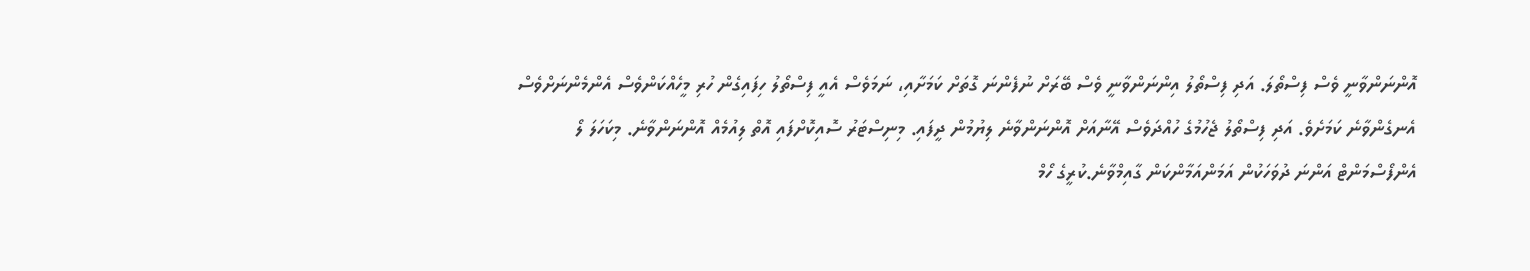އޮންނަންވާނީ ވެސް ފިސްތޯލަ. އަދި ފިސްތޯލު އިންނަންވާނީ ވެސް ބޭރަށް ނުފެންނަ ގޮތަށް ކަމަށާއި، ނަމަވެސް އެއީ ފިސްތޯލު ހިފައިގެން ހުރި މީހެއްކަންވެސް އެންމެންނަށްވެސް އެނގެންވާނެ ކަމަށެވެ. އަދި ފިސްތޯލު ޖެހުމުގެ ހުއްދަވެސް އޭނާއަށް އޮންނަންވާނެ ލިޔުމުން ދީފައި. މިނިސްޓަރު ސޮއިކޮށްފައި އޮތް ލިއުމެއް އޮންނަންވާނެ. މިކަހަލަ ލޯ އެންފޯސްމަންޓް އަންނަ ދުވަހަކުން އަމަންއަމާންކަން ގާއިމްވާނެ.ކުރީގެ ހޯމް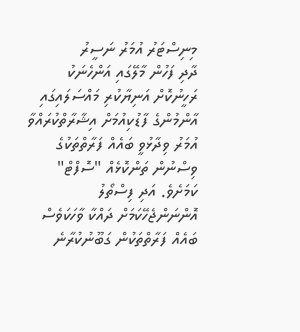މިނިސްޓަރު އުމަރު ނަސީރު
ދާދި ފަހުން މާލޭގައި އަންހެނަކު ރަހީނުކޮށް އަނިޔާކުރި މައްސަލައިގައި އާންމުންގެ ފާޑުކިއުމަށް އިޝާރާތްކުރައްވާ އުމަރު ވިދާޅުވީ ބައެއް ފަރާތްތަކުގެ ވިސްނުން ތަންކޮޅެއް "ސޮފްޓް" ކަމަށެވެ. އަދި ފިސްތޯލު އޮންނަންޖެހޭކަމަށް ދައްކާ ވާހަކަވެސް ބައެއް ފަރާތްތަކުން ގަބޫނުކުރާނެ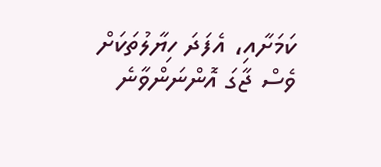ކަމަށާއި، އެފަދަ ހިޔާލުތަކަށް ވެސް ޖާގަ އޮންނަންވާނެ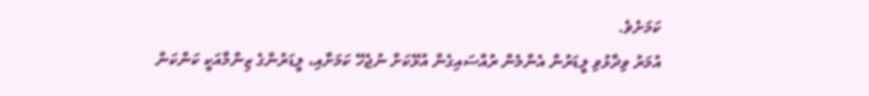ކަމަށެވެ.
އުމަރު ވިދާޅުވި ލީޑަރުން އެންމެން ރުއްސައިގެން އުޅޭކަށް ނުޖެހޭ ކަމަށާއި، ލީޑަރުންގެ ޒިންމާއަކީ ކަންކަން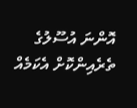އޮންނަ އުސޫލުގެ ތެރެއިންކޮށް އެކަމެއް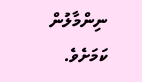ނިންމާލުން ކަމަށެވެ.